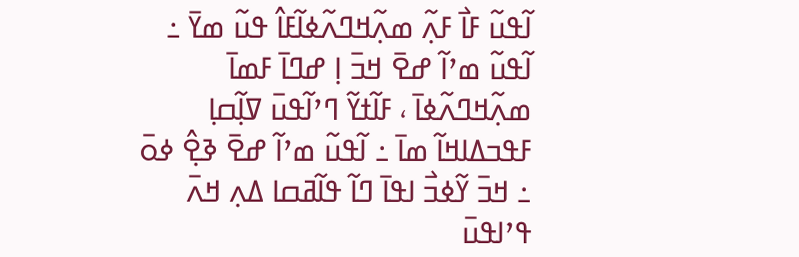ߊ߬ߟߎ߬ ߓߊ߯ ߓߍ߲߬ ߘߍ߲߬ߞߣߍ߬ߦߊ߬ߓߊ߮ ߟߎ߬ ߘߌ߫ ߸ ߊ߬ߟߎ߬ ߘߴߊ߬ ߝߐ߫ ߞߏ߫ ߊ߲ ߝߣߊ߫ ߓߘߊ߫ ߘߍ߲߬ߞߣߍ߬ߦߊ߫ ، ߓߊ߬ߙߌ߬ ߣߴߊ߬ߟߎ߫ ߜߊ߲߬ߛߊ߲ ߓߟߏߡߊߞߊ߬ ߘߊ߫ ߸ ߊ߬ߟߎ߬ ߘߴߊ߬ ߝߐ߫ ߢߐ߲߮ ߦߋ߫ ߸ ߞߏ߫ ߌ߬ߦߏ߯ ߊߟߊ߫ ߣߊ߬ ߟߊ߬ߥߛߊ ߡߍ߲ ߞߍ߫ ߟߴߊߟߎ߫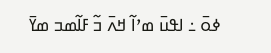ߦߋ߫ ߸ ߊߟߎ߫ ߘߴߊ߬ ߞߍ߫ ߏ߬ ߓߊ߬ߘߏ ߘߌ߫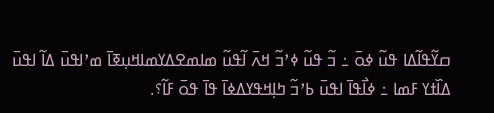ߛߌ߬ߟߊ߬ߡߊ ߟߎ߬ ߦߋ߫ ߸ ߏ߬ ߟߎ߬ ߦߴߏ߬ ߞߍ߫ ߊ߬ߟߎ߬ ߘߊߘߐߡߌߘߊߞߎ߲ߧߊ߫ ߘߴߊߟߎ߫ ߡߊ߬ ߊߟߎ߫ ߡߊ߰ߙߌ ߓߘߊ ߸ ߦߊ߯ߟߊ߫ ߊߟߎ߫ ߕߴߏ߬ ߤߊ߲ߞߟߌߡߦߊ߫ ߟߊ߫ ߟߋ߫ ߓߊ߬؟.